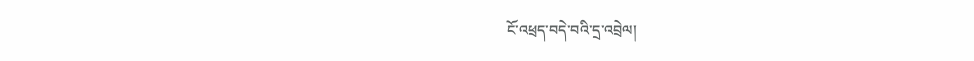ངོ་འཕྲད་བདེ་བའི་དྲ་འབྲེལ།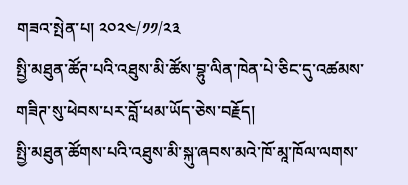གཟའ་སྤེན་པ། ༢༠༢༤/༡༡/༢༣
སྤྱི་མཐུན་ཚོཊ་པའི་འཐུས་མི་ཚོས་བྷུ་ལིན་ཁེན་པེ་ཅིང་དུ་འཚམས་གཟིཊ་སུ་ཕེབས་པར་བློ་ཕམ་ཡོད་ཅེས་བརྗོད།
སྤྱི་མཐུན་ཚོགས་པའི་འཐུས་མི་སྐུ་ཞབས་མའེ་ཁོ་མཱ་ཁོལ་ལགས་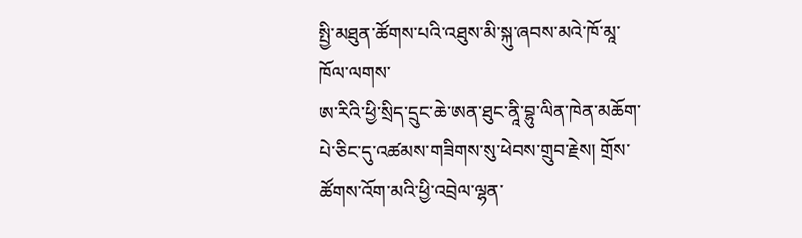སྤྱི་མཐུན་ཚོགས་པའི་འཐུས་མི་སྐུ་ཞབས་མའེ་ཁོ་མཱ་ཁོལ་ལགས་
ཨ་རིའི་ཕྱི་སྲིད་དྲུང་ཆེ་ཨན་ཐུང་ནཱི་བྷུ་ལིན་ཁེན་མཆོག་པེ་ཅིང་དུ་འཚམས་གཟིགས་སུ་ཕེབས་གྲུབ་རྗེས། གྲོས་ཚོགས་འོག་མའི་ཕྱི་འབྲེལ་ལྷན་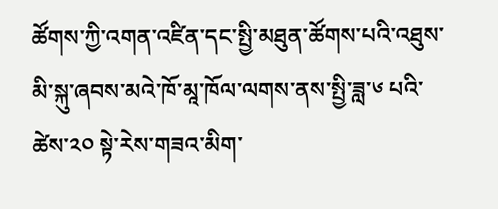ཚོགས་ཀྱི་འགན་འཛིན་དང་སྤྱི་མཐུན་ཚོགས་པའི་འཐུས་མི་སྐུ་ཞབས་མའེ་ཁོ་མཱ་ཁོལ་ལགས་ནས་སྤྱི་ཟླ་༦ པའི་ཚེས་༢༠ སྟེ་རེས་གཟའ་མིག་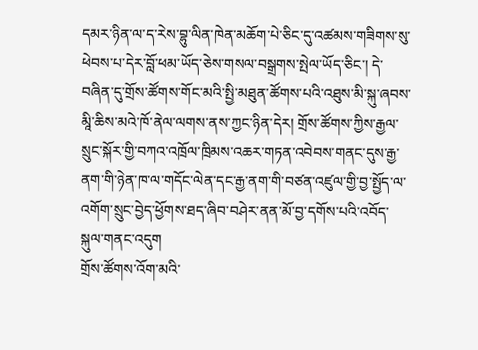དམར་ཉིན་ལ་ད་རེས་བྷུ་ལིན་ཁེན་མཆོག་པེ་ཅིང་དུ་འཚམས་གཟིགས་སུ་ཕེབས་པ་དེར་བློ་ཕམ་ཡོད་ཅེས་གསལ་བསྒྲགས་སྤེལ་ཡོད་ཅིང་། དེ་བཞིན་དུ་གྲོས་ཚོགས་གོང་མའི་སྤྱི་མཐུན་ཚོགས་པའི་འཐུས་མི་སྐུ་ཞབས་མཱི་ཆིས་མའེ་ཁོ་ནེལ་ལགས་ནས་ཀྱང་ཉིན་དེར། གྲོས་ཚོགས་ཀྱིས་རྒྱལ་སྲུང་སྐོར་གྱི་བཀའ་འཁྲོལ་ཁྲིམས་འཆར་གཏན་འབེབས་གནང་དུས་རྒྱ་ནག་གི་ཉེན་ཁ་ལ་གདོང་ལེན་དང་རྒྱ་ནག་གི་བཙན་འཛུལ་གྱི་བྱ་སྤྱོད་ལ་འགོག་སྲུང་བྱེད་ཕྱོགས་ཐད་ཞིབ་བཤེར་ནན་མོ་བྱ་དགོས་པའི་འབོད་སྐུལ་གནང་འདུག
གྲོས་ཚོགས་འོག་མའི་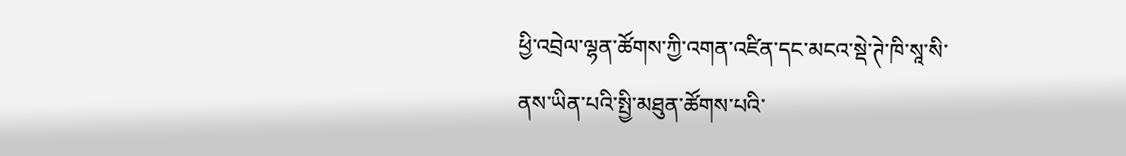ཕྱི་འབྲེལ་ལྷན་ཚོགས་ཀྱི་འགན་འཛིན་དང་མངའ་སྡེ་ཊེ་ཁི་སཱ་སི་ནས་ཡིན་པའི་སྤྱི་མཐུན་ཚོགས་པའི་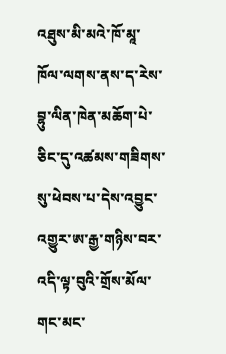འཐུས་མི་མའེ་ཁོ་མཱ་ཁོལ་ལགས་ནས་ད་རེས་བྷུ་ལིན་ཁེན་མཆོག་པེ་ཅིང་དུ་འཚམས་གཟིགས་སུ་ཕེབས་པ་དེས་འབྱུང་འགྱུར་ཨ་རྒྱ་གཉིས་བར་འདི་ལྟ་བུའི་གྲོས་མོལ་གང་མང་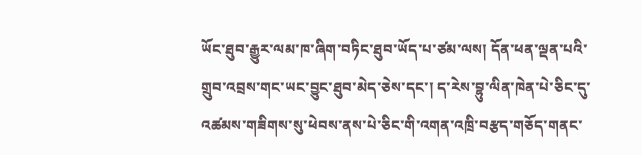ཡོང་ཐུབ་རྒྱུར་ལམ་ཁ་ཞིག་བཏིང་ཐུབ་ཡོད་པ་ཙམ་ལས། དོན་ཕན་ལྡན་པའི་གྲུབ་འབྲས་གང་ཡང་བྱུང་ཐུབ་མེད་ཅེས་དང་། ད་རེས་བྷུ་ལིན་ཁེན་པེ་ཅིང་དུ་འཚམས་གཟིགས་སུ་ཕེབས་ནས་པེ་ཅིང་གི་འགན་འཁྲི་བརྩད་གཅོད་གནང་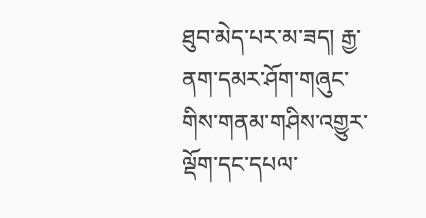ཐུབ་མེད་པར་མ་ཟད། རྒྱ་ནག་དམར་ཤོག་གཞུང་གིས་གནམ་གཤིས་འགྱུར་ལྡོག་དང་དཔལ་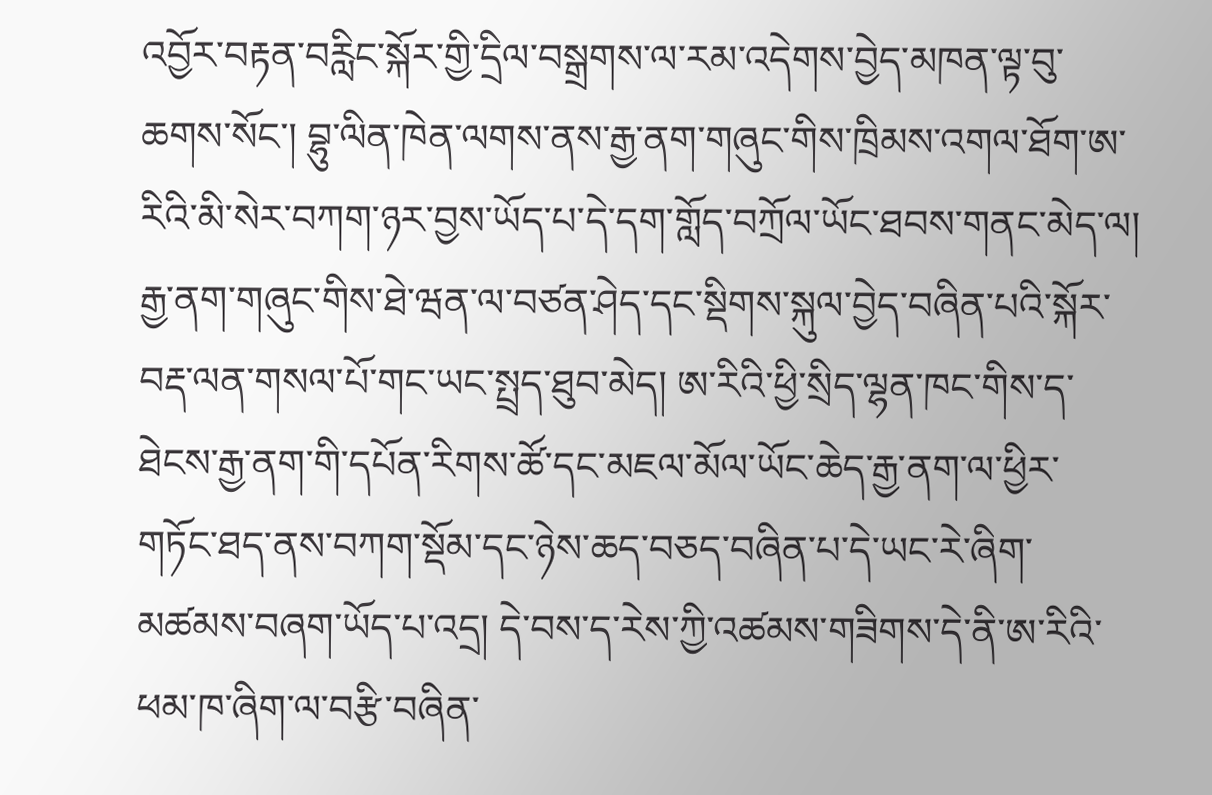འབྱོར་བརྟན་བརླིང་སྐོར་གྱི་དྲིལ་བསྒྲགས་ལ་རམ་འདེགས་བྱེད་མཁན་ལྟ་བུ་ཆགས་སོང་། བྷུ་ལིན་ཁེན་ལགས་ནས་རྒྱ་ནག་གཞུང་གིས་ཁྲིམས་འགལ་ཐོག་ཨ་རིའི་མི་སེར་བཀག་ཉར་བྱས་ཡོད་པ་དེ་དག་གློད་བཀྲོལ་ཡོང་ཐབས་གནང་མེད་ལ། རྒྱ་ནག་གཞུང་གིས་ཐེ་ཝན་ལ་བཙན་ཤེད་དང་སྡིགས་སྐུལ་བྱེད་བཞིན་པའི་སྐོར་བརྡ་ལན་གསལ་པོ་གང་ཡང་སྤྲད་ཐུབ་མེད། ཨ་རིའི་ཕྱི་སྲིད་ལྷན་ཁང་གིས་ད་ཐེངས་རྒྱ་ནག་གི་དཔོན་རིགས་ཚོ་དང་མཇལ་མོལ་ཡོང་ཆེད་རྒྱ་ནག་ལ་ཕྱིར་གཏོང་ཐད་ནས་བཀག་སྡོམ་དང་ཉེས་ཆད་བཅད་བཞིན་པ་དེ་ཡང་རེ་ཞིག་མཚམས་བཞག་ཡོད་པ་འདྲ། དེ་བས་ད་རེས་ཀྱི་འཚམས་གཟིགས་དེ་ནི་ཨ་རིའི་ཕམ་ཁ་ཞིག་ལ་བརྩི་བཞིན་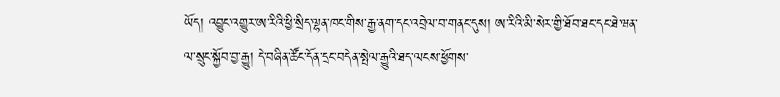ཡོད། འབྱུང་འགྱུར་ཨ་རིའི་ཕྱི་སྲིད་ལྷན་ཁང་གིས་རྒྱ་ནག་དང་འབྲེལ་བ་གནང་དུས། ཨ་རིའི་མི་སེར་གྱི་ཐོབ་ཐང་དང་ཐེ་ཝན་ལ་སྲུང་སྐྱོབ་བྱ་རྒྱུ། དེ་བཞིན་ཚོང་དོན་དྲང་བདེན་སྤེལ་རྒྱུའི་ཐད་ལངས་ཕྱོགས་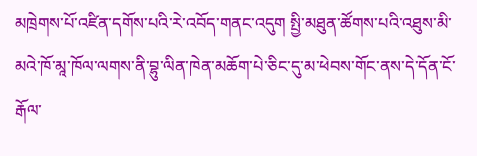མཁྲེགས་པོ་འཛིན་དགོས་པའི་རེ་འབོད་གནང་འདུག སྤྱི་མཐུན་ཚོགས་པའི་འཐུས་མི་མའེ་ཁོ་མཱ་ཁོལ་ལགས་ནི་བྷུ་ལིན་ཁེན་མཆོག་པེ་ཅིང་དུ་མ་ཕེབས་གོང་ནས་དེ་དོན་ངོ་རྒོལ་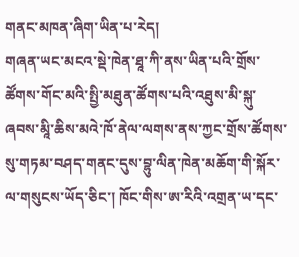གནང་མཁན་ཞིག་ཡིན་པ་རེད།
གཞན་ཡང་མངའ་སྡེ་ཁེན་ཐཱ་ཀི་ནས་ཡིན་པའི་གྲོས་ཚོགས་གོང་མའི་སྤྱི་མཐུན་ཚོགས་པའི་འཐུས་མི་སྐུ་ཞབས་མཱི་ཆིས་མའེ་ཁོ་ནེལ་ལགས་ནས་ཀྱང་གྲོས་ཚོགས་སུ་གཏམ་བཤད་གནང་དུས་བྷུ་ལིན་ཁེན་མཆོག་གི་སྐོར་ལ་གསུངས་ཡོད་ཅིང་། ཁོང་གིས་ཨ་རིའི་འགྲན་ཡ་དང་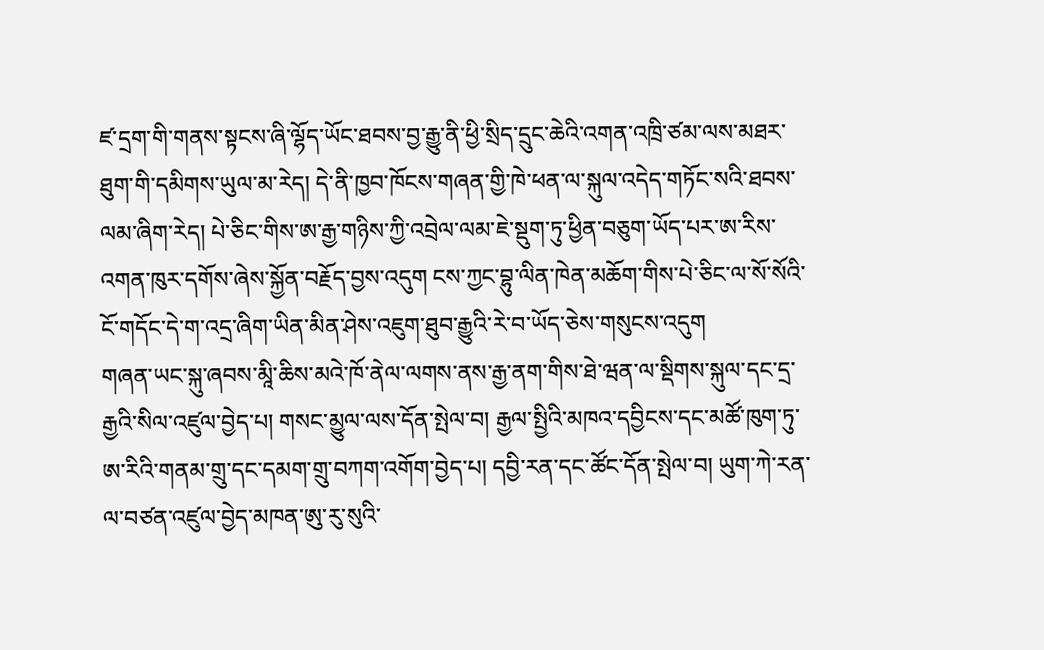ཛ་དྲག་གི་གནས་སྟངས་ཞི་ལྷོད་ཡོང་ཐབས་བྱ་རྒྱུ་ནི་ཕྱི་སྲིད་དྲུང་ཆེའི་འགན་འཁྲི་ཙམ་ལས་མཐར་ཐུག་གི་དམིགས་ཡུལ་མ་རེད། དེ་ནི་ཁྱབ་ཁོངས་གཞན་གྱི་ཁེ་ཕན་ལ་སྐུལ་འདེད་གཏོང་སའི་ཐབས་ལམ་ཞིག་རེད། པེ་ཅིང་གིས་ཨ་རྒྱ་གཉིས་ཀྱི་འབྲེལ་ལམ་ཇེ་སྡུག་ཏུ་ཕྱིན་བཅུག་ཡོད་པར་ཨ་རིས་འགན་ཁུར་དགོས་ཞེས་སྐྱོན་བརྗོད་བྱས་འདུག ངས་ཀྱང་བྷུ་ལིན་ཁེན་མཆོག་གིས་པེ་ཅིང་ལ་སོ་སོའི་ངོ་གདོང་དེ་ག་འདྲ་ཞིག་ཡིན་མིན་ཤེས་འཇུག་ཐུབ་རྒྱུའི་རེ་བ་ཡོད་ཅེས་གསུངས་འདུག
གཞན་ཡང་སྐུ་ཞབས་མཱི་ཆིས་མའེ་ཁོ་ནེལ་ལགས་ནས་རྒྱ་ནག་གིས་ཐེ་ཝན་ལ་སྡིགས་སྐུལ་དང་དྲ་རྒྱའི་སིལ་འཛུལ་བྱེད་པ། གསང་མྱུལ་ལས་དོན་སྤེལ་བ། རྒྱལ་སྤྱིའི་མཁའ་དབྱིངས་དང་མཚོ་ཁུག་ཏུ་ཨ་རིའི་གནམ་གྲུ་དང་དམག་གྲུ་བཀག་འགོག་བྱེད་པ། དབྱི་རན་དང་ཚོང་དོན་སྤེལ་བ། ཡུག་ཀེ་རན་ལ་བཙན་འཛུལ་བྱེད་མཁན་ཨུ་རུ་སུའི་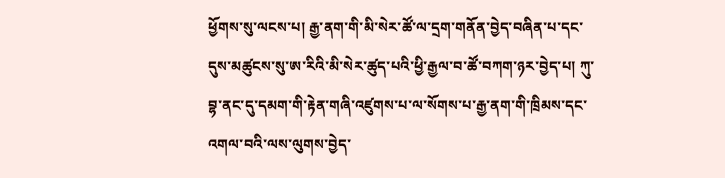ཕྱོགས་སུ་ལངས་པ། རྒྱ་ནག་གི་མི་སེར་ཚོ་ལ་དྲག་གནོན་བྱེད་བཞིན་པ་དང་དུས་མཚུངས་སུ་ཨ་རིའི་མི་སེར་ཚུད་པའི་ཕྱི་རྒྱལ་བ་ཚོ་བཀག་ཉར་བྱེད་པ། ཀུ་བྷ་ནང་དུ་དམག་གི་རྟེན་གཞི་འཛུགས་པ་ལ་སོགས་པ་རྒྱ་ནག་གི་ཁྲིམས་དང་འགལ་བའི་ལས་ལུགས་བྱེད་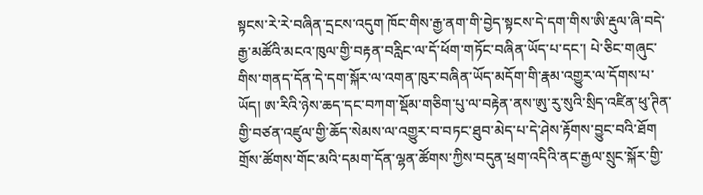སྟངས་རེ་རེ་བཞིན་དྲངས་འདུག ཁོང་གིས་རྒྱ་ནག་གི་བྱེད་སྟངས་དེ་དག་གིས་ཨི་རྡུལ་ཞི་བདེ་རྒྱ་མཚོའི་མངའ་ཁུལ་གྱི་བརྟན་བརླིང་ལ་དོ་ཕོག་གཏོང་བཞིན་ཡོད་པ་དང་། པེ་ཅིང་གཞུང་གིས་གནད་དོན་དེ་དག་སྐོར་ལ་འགན་ཁུར་བཞིན་ཡོད་མདོག་གི་རྣམ་འགྱུར་ལ་དོགས་པ་ཡོད། ཨ་རིའི་ཉེས་ཆད་དང་བཀག་སྡོམ་གཅིག་པུ་ལ་བརྟེན་ནས་ཨུ་རུ་སུའི་སྲིད་འཛིན་ཕུ་ཊིན་གྱི་བཙན་འཛུལ་གྱི་ཆོད་སེམས་ལ་འགྱུར་བ་བཏང་ཐུབ་མེད་པ་དེ་ཤེས་རྟོགས་བྱུང་བའི་ཐོག གྲོས་ཚོགས་གོང་མའི་དམག་དོན་ལྷན་ཚོགས་ཀྱིས་བདུན་ཕྲག་འདིའི་ནང་རྒྱལ་སྲུང་སྐོར་གྱི་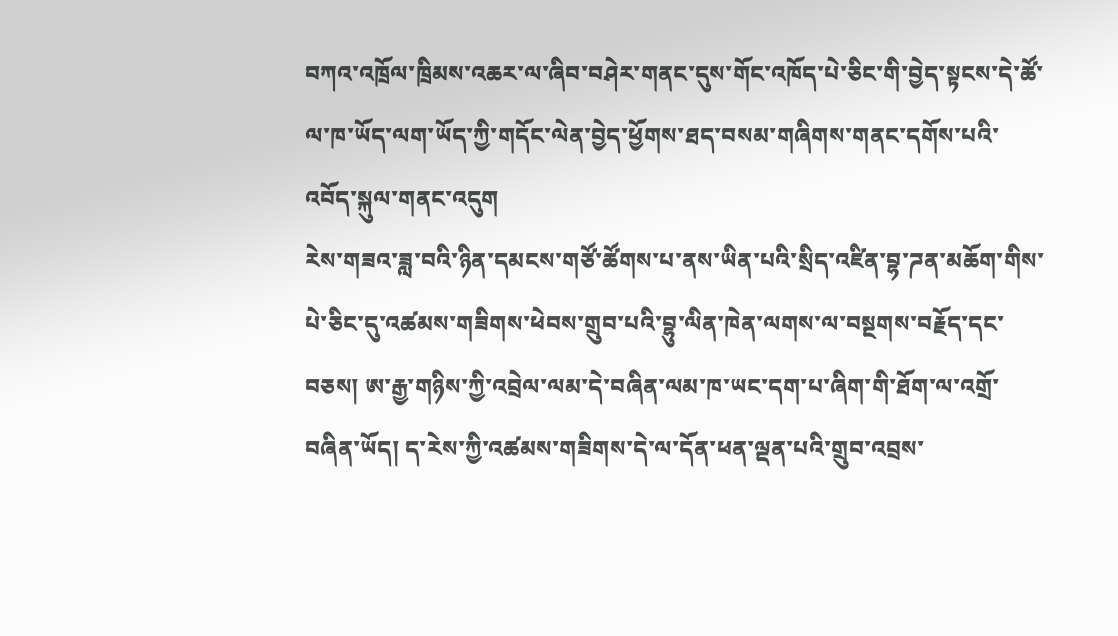བཀའ་འཁྲོལ་ཁྲིམས་འཆར་ལ་ཞིབ་བཤེར་གནང་དུས་གོང་འཁོད་པེ་ཅིང་གི་བྱེད་སྟངས་དེ་ཚོ་ལ་ཁ་ཡོད་ལག་ཡོད་ཀྱི་གདོང་ལེན་བྱེད་ཕྱོགས་ཐད་བསམ་གཞིགས་གནང་དགོས་པའི་འབོད་སྐུལ་གནང་འདུག
རེས་གཟའ་ཟླ་བའི་ཉིན་དམངས་གཙོ་ཚོགས་པ་ནས་ཡིན་པའི་སྲིད་འཛིན་བྷ་ཌན་མཆོག་གིས་པེ་ཅིང་དུ་འཚམས་གཟིགས་ཕེབས་གྲུབ་པའི་བྷུ་ལིན་ཁེན་ལགས་ལ་བསྔགས་བརྗོད་དང་བཅས། ཨ་རྒྱ་གཉིས་ཀྱི་འབྲེལ་ལམ་དེ་བཞིན་ལམ་ཁ་ཡང་དག་པ་ཞིག་གི་ཐོག་ལ་འགྲོ་བཞིན་ཡོད། ད་རེས་ཀྱི་འཚམས་གཟིགས་དེ་ལ་དོན་ཕན་ལྡན་པའི་གྲུབ་འབྲས་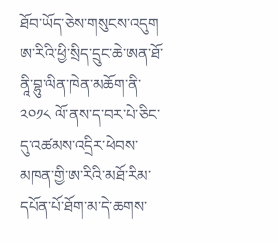ཐོབ་ཡོད་ཅེས་གསུངས་འདུག
ཨ་རིའི་ཕྱི་སྲིད་དྲུང་ཆེ་ཨན་ཐོ་ནཱི་བྷུ་ལིན་ཁེན་མཆོག་ནི་༢༠༡༨ ལོ་ནས་ད་བར་པེ་ཅིང་དུ་འཚམས་འདྲིར་ཕེབས་མཁན་གྱི་ཨ་རིའི་མཐོ་རིམ་དཔོན་པོ་ཐོག་མ་དེ་ཆགས་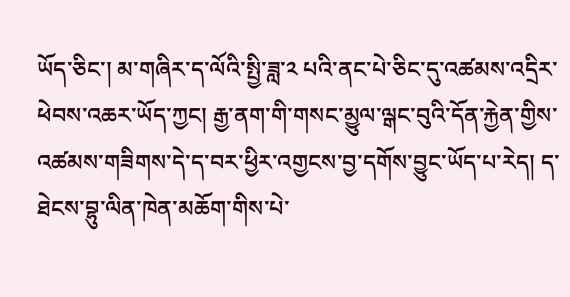ཡོད་ཅིང་། མ་གཞིར་ད་ལོའི་སྤྱི་ཟླ་༢ པའི་ནང་པེ་ཅིང་དུ་འཚམས་འདྲིར་ཕེབས་འཆར་ཡོད་ཀྱང། རྒྱ་ནག་གི་གསང་མྱུལ་ལྒང་བུའི་དོན་རྐྱེན་གྱིས་འཚམས་གཟིགས་དེ་ད་བར་ཕྱིར་འགྱངས་བྱ་དགོས་བྱུང་ཡོད་པ་རེད། ད་ཐེངས་བྷུ་ལིན་ཁེན་མཆོག་གིས་པེ་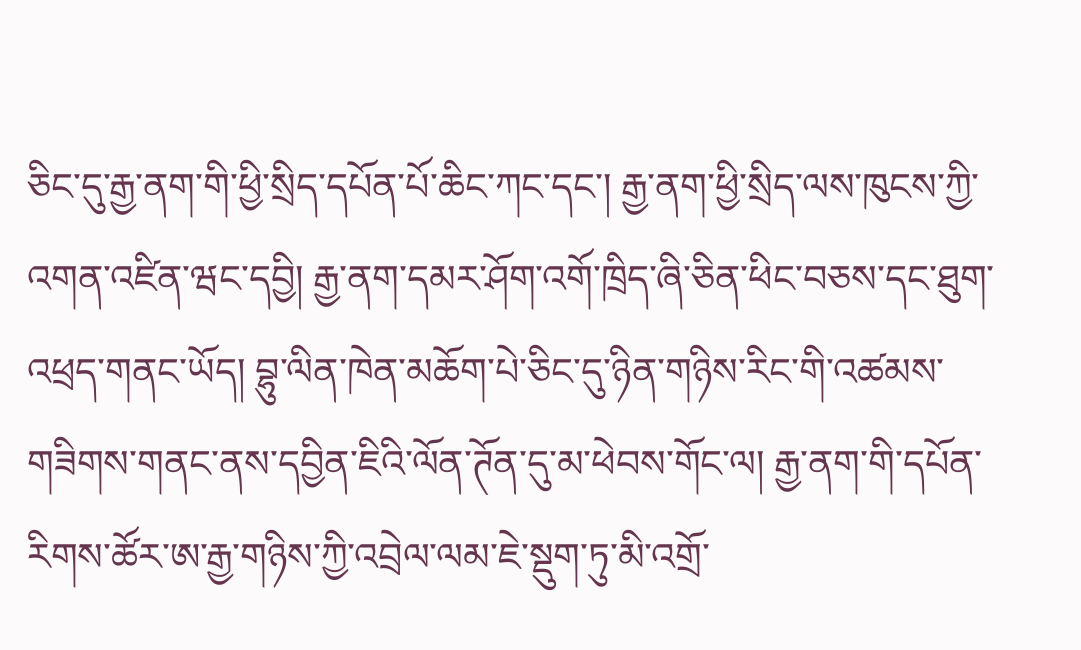ཅིང་དུ་རྒྱ་ནག་གི་ཕྱི་སྲིད་དཔོན་པོ་ཆིང་ཀང་དང་། རྒྱ་ནག་ཕྱི་སྲིད་ལས་ཁུངས་ཀྱི་འགན་འཛིན་ཝང་དབྱི། རྒྱ་ནག་དམར་ཤོག་འགོ་ཁྲིད་ཞི་ཅིན་ཕིང་བཅས་དང་ཐུག་འཕྲད་གནང་ཡོད། བྷུ་ལིན་ཁེན་མཆོག་པེ་ཅིང་དུ་ཉིན་གཉིས་རིང་གི་འཚམས་གཟིགས་གནང་ནས་དབྱིན་ཇིའི་ལོན་ཊོན་དུ་མ་ཕེབས་གོང་ལ། རྒྱ་ནག་གི་དཔོན་རིགས་ཚོར་ཨ་རྒྱ་གཉིས་ཀྱི་འབྲེལ་ལམ་ཇེ་སྡུག་ཏུ་མི་འགྲོ་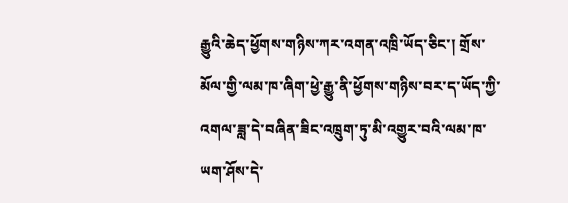རྒྱུའི་ཆེད་ཕྱོགས་གཉིས་ཀར་འགན་འཁྲི་ཡོད་ཅིང་། གྲོས་མོལ་གྱི་ལམ་ཁ་ཞིག་ཕྱེ་རྒྱུ་ནི་ཕྱོགས་གཉིས་བར་ད་ཡོད་ཀྱི་འགལ་ཟླ་དེ་བཞིན་ཟིང་འཁྲུག་ཏུ་མི་འགྱུར་བའི་ལམ་ཁ་ཡག་ཤོས་དེ་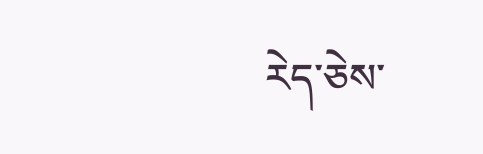རེད་ཅེས་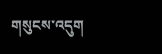གསུངས་འདུག